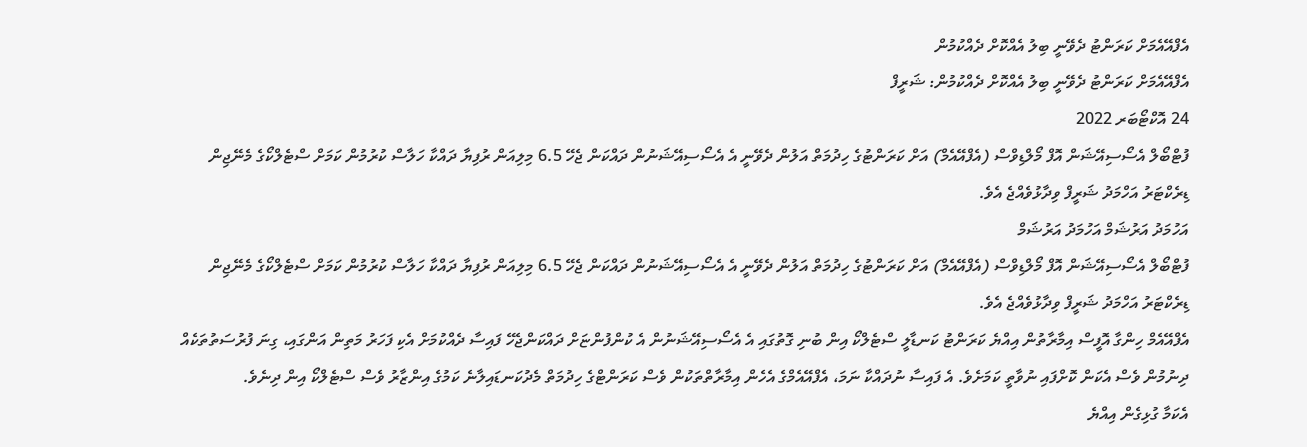އެފްއޭއެމަށް ކަރަންޓު ދެވޭނީ ބިލު އެއްކޮށް ދެއްކުމުން
އެފްއޭއެމަށް ކަރަންޓު ދެވޭނީ ބިލު އެއްކޮށް ދެއްކުމުން: ޝަރީފް
24 އޮކްޓޯބަރ 2022
ފުޓްބޯލް އެސޯސިއޭޝަން އޮފް މޯލްޑިވްސް (އެފްއޭއެމް) އަށް ކަރަންޓުގެ ހިދުމަތް އަލުން ދެވޭނީ އެ އެސޯސިއޭޝަނުން ދައްކަން ޖެހޭ 6.5 މިލިއަން ރުފިޔާ ދައްކާ ހަލާސް ކުރުމުން ކަމަށް ސްޓެލްކޯގެ މެނޭޖިން ޑިރެކްޓަރު އަހްމަދު ޝަރީފް ވިދާޅުވެއްޖެ އެވެ.
އަހުމަދު އަރުޝަމް އަހުމަދު އަރުޝަމް
ފުޓްބޯލް އެސޯސިއޭޝަން އޮފް މޯލްޑިވްސް (އެފްއޭއެމް) އަށް ކަރަންޓުގެ ހިދުމަތް އަލުން ދެވޭނީ އެ އެސޯސިއޭޝަނުން ދައްކަން ޖެހޭ 6.5 މިލިއަން ރުފިޔާ ދައްކާ ހަލާސް ކުރުމުން ކަމަށް ސްޓެލްކޯގެ މެނޭޖިން ޑިރެކްޓަރު އަހްމަދު ޝަރީފް ވިދާޅުވެއްޖެ އެވެ.
އެފްއޭއެމް ހިންގާ އޮފީސް އިމާރާތުން އިއްޔެ ކަރަންޓު ކަނޑާލީ ސްޓެލްކޯ އިން ބުނި ގޮތުގައި އެ އެސޯސިއޭޝަނުން އެ ކުންފުންޏަށް ދައްކަންޖެހޭ ފައިސާ ދެއްކުމަށް އެކި ފަހަރު މަތިން އަންގައި، ގިނަ ފުރުސަތުތަކެއް ދިނުމުން ވެސް އެކަން ކޮށްފައި ނުވާތީ ކަމަށެވެ. އެ ފައިސާ ނުދައްކާ ނަމަ، އެފްއޭއެމްގެ އެހެން އިމާރާތްތަކުން ވެސް ކަރަންޓްގެ ހިދުމަތް މެދުކަނޑައިލާނެ ކަމުގެ އިންޒާރު ވެސް ސްޓެލްކޯ އިން ދިނެވެ.
އެކަމާ ގުޅިގެން އިއްޔެ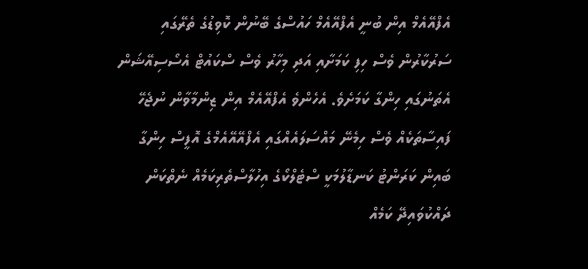އެފްއޭއެމް އިން ބުނީ އެފްއޭއެމް ހައުސްގެ ބޭނުން ކޮވިޑުގެ ތެރޭގައި ސަރުކާރުން ވެސް ހިފި ކަމަށާއި އަދި މިހާރު ވެސް ސްކައުޓް އެސޯސިއޭޝަން އެތަނުގައި ހިންގާ ކަމަށެވެ. އެހެންވެ އެފްއޭއެމް އިން ޒިންމާވާން ނުޖެހޭ ފައިސާތަކެއް ވެސް ހިމެނޭ މައްސަލައެއްގައި އެފްއޭއޭއެމްގެ އޮފީސް ހިންގާ ބައިން ކަރަންޓު ކަނޑާލުމަކީ ސްޓެލްކޯގެ އިހުލާސްތެރިކަމެއް ނެތްކަން ދައްކުވައިދޭ ކަމެއް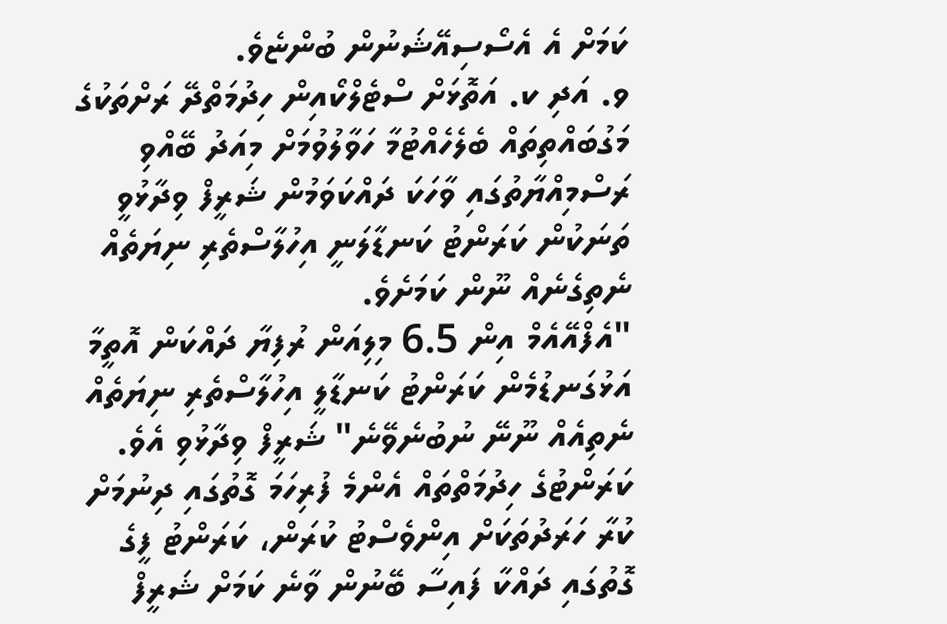ކަމަށް އެ އެސޯސިއޭޝަނުން ބުންޏެވެ.
ވ. އަދި ކ. އަތޮޅަށް ސްޓެލްކޯއިން ހިދުމަތްދޭ ރަށްތަކުގެ މަގުބައްތިތައް ބެލެހެއްޓުމާ ހަވާލުވުމަށް މިއަދު ބޭއްވި ރަސްމިއްޔާތުގައި ވާހަކަ ދައްކަވަމުން ޝަރީފް ވިދާޅުވީ ތަނަކުން ކަރަންޓު ކަނޑާލަނީ އިހުލާސްތެރި ނިޔަތެއް ނެތިގެނެއް ނޫން ކަމަށެވެ.
"އެފްއޭއެމް އިން 6.5 މިލިއަން ރުފިޔާ ދައްކަން އޮތީމާ އަޅުގަނޑުމެން ކަރަންޓު ކަނޑާލީ އިހުލާސްތެރި ނިޔަތެއް ނެތިއެއް ނޫނޭ ނުބުނެވޭނެ" ޝަރީފް ވިދާޅުވި އެވެ.
ކަރަންޓުގެ ހިދުމަތްތައް އެންމެ ފުރިހަމަ ގޮތުގައި ދިނުމަށް ކުރާ ހަރަދުތަކަށް އިންވެސްޓު ކުރަން، ކަރަންޓު ފީގެ ގޮތުގައި ދައްކާ ފައިސާ ބޭނުން ވާނެ ކަމަށް ޝަރީފް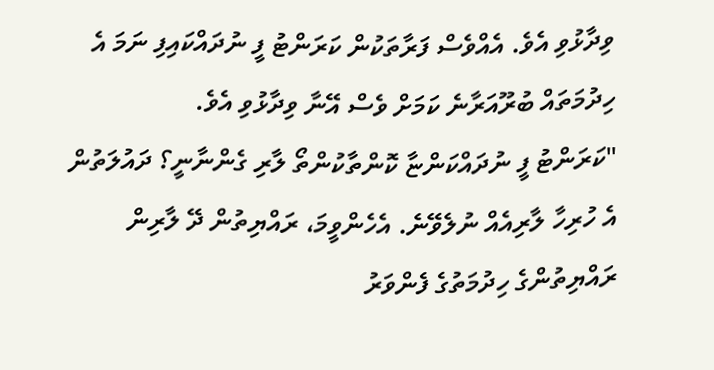ވިދާޅުވި އެވެ. އެއްވެސް ފަރާތަކުން ކަރަންޓު ފީ ނުދައްކައިފި ނަމަ އެ ހިދުމަތައް ބުރޫއަރާނެ ކަމަށް ވެސް އޭނާ ވިދާޅުވި އެވެ.
"ކަރަންޓު ފީ ނުދައްކަންޏާ ކޮންތާކުންތޯ ލާރި ގެންނާނީ؟ ދައުލަތުން އެ ހުރިހާ ލާރިއެއް ނުލެވޭނެ. އެހެންވީމަ، ރައްޔިތުން ދޭ ލާރިން ރައްޔިތުންގެ ހިދުމަތުގެ ފެންވަރު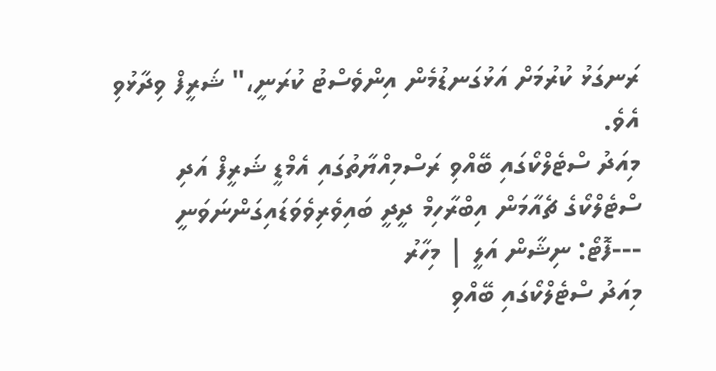ރަނގަޅު ކުރުމަށް އަޅުގަނޑުމެން އިންވެސްޓު ކުރަނީ،" ޝަރީފް ވިދާޅުވި އެވެ.
މިއަދު ސްޓެލްކޯގައި ބޭއްވި ރަސްމިއްޔާތުގައި އެމްޑީ ޝަރީފް އަދި ސްޓެލްކޯގެ ޗެއާމަން އިބްރާހިމް ދީދީ ބައިވެރިވެވަޑައިގަންނަވަނީ ---ފޮޓޯ: ނިޝާން އަލީ | މިހާރު
މިއަދު ސްޓެލްކޯގައި ބޭއްވި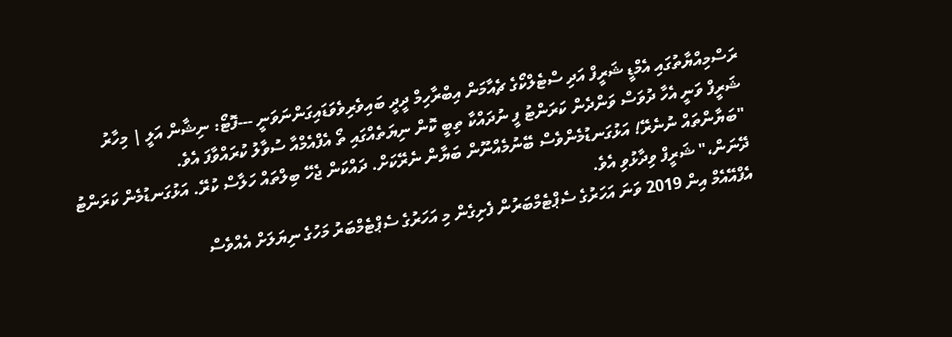ރަސްމިއްޔާތުގައި އެމްޑީ ޝަރީފް އަދި ސްޓެލްކޯގެ ޗެއާމަން އިބްރާހިމް ދީދީ ބައިވެރިވެވަޑައިގަންނަވަނީ ---ފޮޓޯ: ނިޝާން އަލީ | މިހާރު
ޝަރީފް ވަނީ އެހާ ދުވަސް ވަންދެން ކަރަންޓު ފީ ނުދައްކާ ތިބީ ކޮން ނިޔަތެއްގައި ތޯ އެފްއެމްއާ ސުވާލު ކުރައްވާފަ އެވެ.
"ބަޔާންތައް ނުނެރޭ! އަޅުގަނޑުމެންވެސް ބޭނުމެއްނޫން ބަޔާން ނެރޭކަށް. ދައްކަން ޖެހޭ ބިލްތައް ހަލާސް ކުރޭ. އަޅުގަނޑުމެން ކަރަންޓު ދޭނަން،" ޝަރީފް ވިދާޅުވި އެވެ.
އެފްއޭއެމް އިން 2019 ވަނަ އަހަރުގެ ސެޕްޓެމްބަރުން ފެށިގެން މި އަހަރުގެ ސެޕްޓެމްބަރު މަހުގެ ނިޔަލަށް އެއްވެސް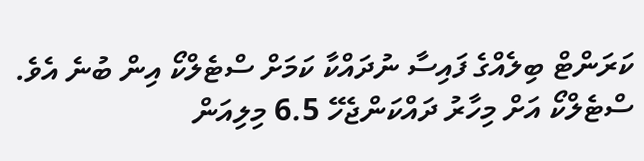ކަރަންޓް ބިލެއްގެ ފައިސާ ނުދައްކާ ކަމަށް ސްޓެލްކޯ އިން ބުނެ އެވެ.
ސްޓެލްކޯ އަށް މިހާރު ދައްކަންޖެހޭ 6.5 މިލިއަން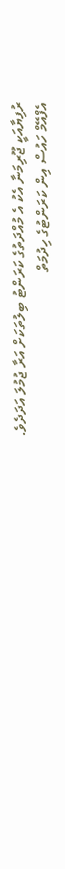ރުފިޔާއަކީ ޖޫރިމަނާ އެކު އެ މުއްދަތުގެ ކަރަންޓު ބިލުތަކަށް އަރާ ޖުމުލަ އަދަދެވެ.
އެފްއޭމް ހައުސް އިން ކަރަންޓުގެ ހިދުމަތް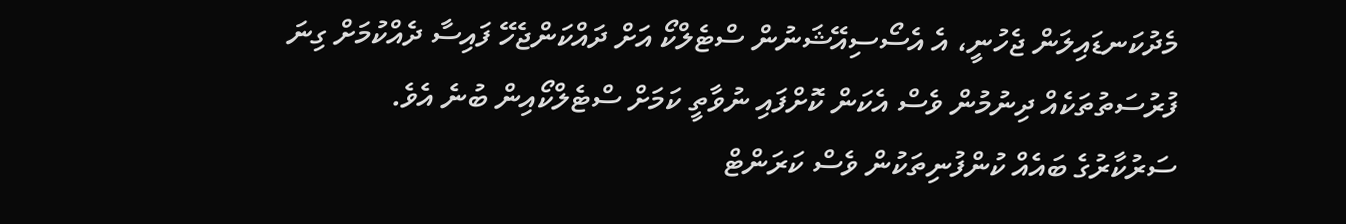މެދުކަނޑައިލަން ޖެހުނީ، އެ އެސޯސިއޭޝަނުން ސްޓެލްކޯ އަށް ދައްކަންޖެހޭ ފައިސާ ދެއްކުމަށް ގިނަ ފުރުސަތުތަކެއް ދިނުމުން ވެސް އެކަން ކޮށްފައި ނުވާތީ ކަމަށް ސްޓެލްކޯއިން ބުނެ އެވެ.
ސަރުކާރުގެ ބައެއް ކުންފުނިތަކުން ވެސް ކަރަންޓް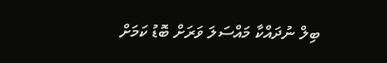ބިލް ނުދައްކާ މައްސަލަ ވަރަށް ބޮޑު ކަމަށް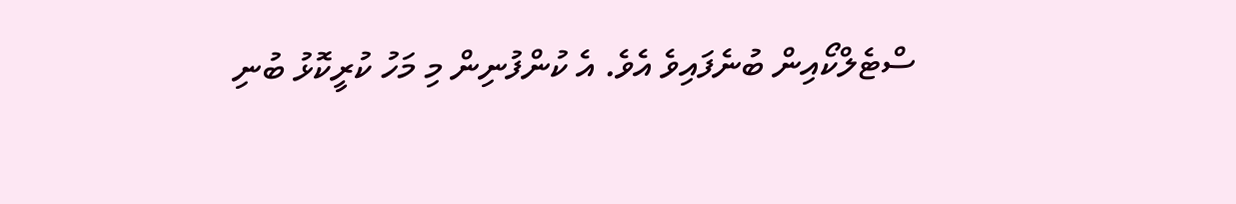ސްޓެލްކޯއިން ބުނެފައިވެ އެވެ. އެ ކުންފުނިން މި މަހު ކުރީކޮޅު ބުނި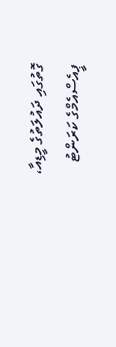ގޮތުގައި ދައުލަތުގެ މީޑިއާ، ޕީއެސްއެމްގެ ކަރަންޓު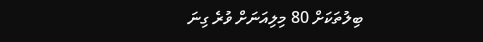ބިލުތަކަށް 80 މިލިއަނަށް ވުރެ ގިނަ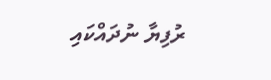ރުފިޔާ ނުދައްކައި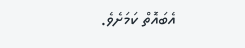އެބައޮތް ކަމަށެވެ.